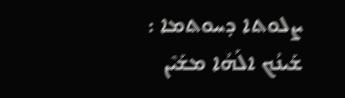ܨܠܘܬܐ ܕܚܘܬܡܐ : ܫܰܝܢܳܟ ܐܠܰܗܳܐ ܡܫܰܝܶܢ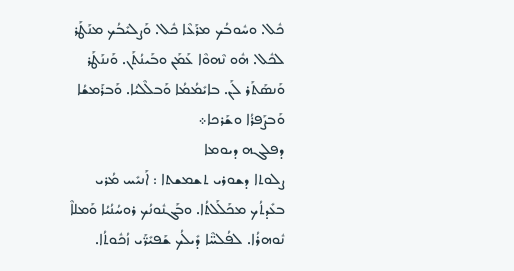ܟܽܠ. ܘܚܽܘܒܳܟ ܡܪܰܥܶܐ ܟܽܠ. ܘܰܨܠܝܺܒܳܟ ܡܢܰܛܰܪ ܠܟܽܠ. ܗܽܘ ܢܶܗܘܶܐ ܥܰܡܰܢ ܘܒܰܝܢܳܬܰܢ. ܘܰܢܢܰܛܰܪ ܘܰܢܣܰܬܰܪ ܠܰܢ. ܒܐܝܺܡܳܡܳܐ ܘܰܒܠܶܠܝܳܐ. ܘܰܒܪܰܡܫܳܐ ܘܰܒܨܰܦܪܳܐ ܘܫܰܪܟܐ܀
ܕܦܠܓܗ ܕܝܘܡܐ
ܨܠܘܬܐ ܕܫܘܪܝ ܬܫܡܫܬܐ : ܐܰܢܝܺܚ ܡܳܪܝ ܒܥܺܕܬܳܟ ܡܟܰܠܰܠܬܳܐ. ܘܒܰܓܢܽܘܢܳܟ ܪܘܚܳܢܳܝܳܐ ܘܰܡܠܐܶ ܢܽܘܗܪܳܐ. ܠܦܳܠܚ̈ܶܐ ܕܺܝܠܳܟ ܫܰܦܝܺܪ̈ܰܝ ܙܳܟܽܘܬܳܐ.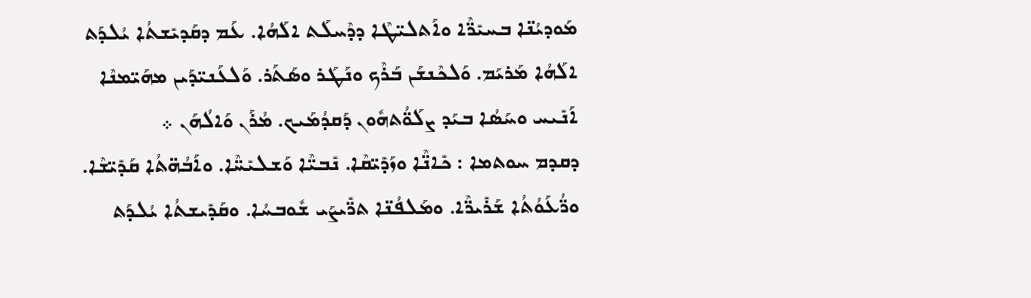ܡܰܘܕܝܳܢ̈ܐ ܒܚܝܺܪ̈ܶܐ ܘܐܰܬܠܝ̈ܛܶܐ ܕܕܶܚܠܰܬ ܐܠܰܗܳܐ. ܥܰܡ ܕܩܰܕܝܺܫܬܳܐ ܝܳܠܕܰܬ ܐܠܰܗܳܐ ܡܰܪܝܰܡ. ܘܰܠܟܶܢܫܰܢ ܒܰܪܶܟ ܘܢܰܛܰܪ ܘܣܰܬܰܪ. ܘܰܠܥܰܢܝ̈ܕܰܝܢ ܡܗܰܝ̈ܡܢܶܐ ܐܰܢܺܝܚ ܘܚܰܣܳܐ ܒܝܰܕ ܨܠܰܘ̈ܳܬܗܽܘܢ ܕܰܩܕܳܡܰܝܟ. ܡܳܪܰܢ ܘܰܐܠܳܗܰܢ ܀
ܕܩܕܡ ܚܘܬܡܐ : ܟܺܐܢ̈ܶܐ ܘܙܰܕܺܝ̈ܩܶܐ. ܢܺܒܝ̈ܶܐ ܘܰܫܠܝܺܚ̈ܶܐ. ܘܐܰܒܳܗ̈ܬܳܐ ܩܰܕܺܝ̈ܫܶܐ. ܘܪ̈ܳܥܰܘܳܬܳܐ ܫܰܪܺܝܪ̈ܶܐ. ܘܡܰܠܦܳܢ̈ܐ ܬܪ̈ܺܝܨܰܝ ܫܽܘܒܚܳܐ. ܘܩܰܕܺܝܫܬܳܐ ܝܳܠܕܰܬ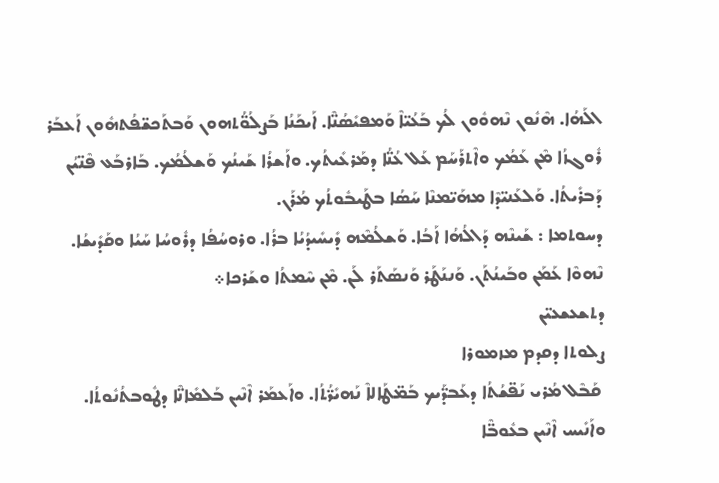ܐܠܰܗܳܐ. ܗܶܢܽܘܢ ܢܶܗܘܽܘܢ ܠܳܟ ܒܰܥܳܝ̈ܐܶ ܘܰܡܦܝܺܣܳܢ̈ܶܐ. ܐܰܝܟܰܢܳܐ ܒܰܨܠܳܘ̈ܳܬܗܘܢ ܘܰܒܬܰܟܫ̈ܦܳܬܗܽܘܢ ܐܰܥܒܰܪ ܪܽܘܓܙܳܐ ܡܶܢ ܥܰܡܳܟ ܘܐܶܬܪܰܚܰܡ ܥܰܠ ܥܳܢ̈ܳܐ ܕܡܰܪܥܺܝܬܳܟ. ܘܐܰܫܪܳܐ ܫܰܝܢܳܟ ܘܰܫܠܳܡܳܟ. ܒܰܐܪܒܰܥ ܦܶܢ̈ܝܳܢ ܕܰܒܪܺܝܬܳܐ. ܘܰܠܥܰܢܝ̈ܕܶܐ ܡܗܰܝ̈ܡܢܶܐ ܚܰܣܳܐ ܒܛܰܝܒܽܘܬܳܟ ܡܳܪܰܢ.
ܕܚܘܬܡܐ : ܫܰܝܢܶܗ ܕܰܐܠܳܗܳܐ ܐܰܒܳܐ. ܘܰܫܠܳܡܶܗ ܕܺܝܚܺܝܕܳܝܳܐ ܒܪܳܐ. ܘܪܘܚܳܦܳܐ ܕܪܽܘܚܳܐ ܚܰܝܳܐ ܘܩܰܕܺܝܫܳܐ. ܢܶܗܘܶܐ ܥܰܡܰܢ ܘܒܰܝܢܳܬܰܢ. ܘܰܢܢܰܛܰܪ ܘܰܢܣܰܬܰܪ ܠܰܢ. ܡܶܢ ܚܶܡܬܳܐ ܘܫܰܪܟܐ܀
ܕܬܫܥܫܥܝ̈ܢ
ܨܠܘܬܐ ܕܩܕܡ ܡܙܡܘܪܐ
 ܩܰܒܶܠ ܡܳܪܝ ܢܰܦ̈ܫܳܬܳܐ ܕܥܰܒܕ̈ܰܝܟ ܒܰܡ̈ܛܰܐܠܐܶ ܢܰܗܝܺܪ̈ܳܬܳܐ. ܘܐܰܥܡܰܪ ܐܶܢܶܝܢ ܒܰܠܡܺܐܢ̈ܶܐ ܕܛܽܘܒܬܳܢܽܘܬܳܐ. ܘܐܰܢܺܝܚ ܐܶܢܶܝܢ ܒܥܽܘܒ̈ܶܐ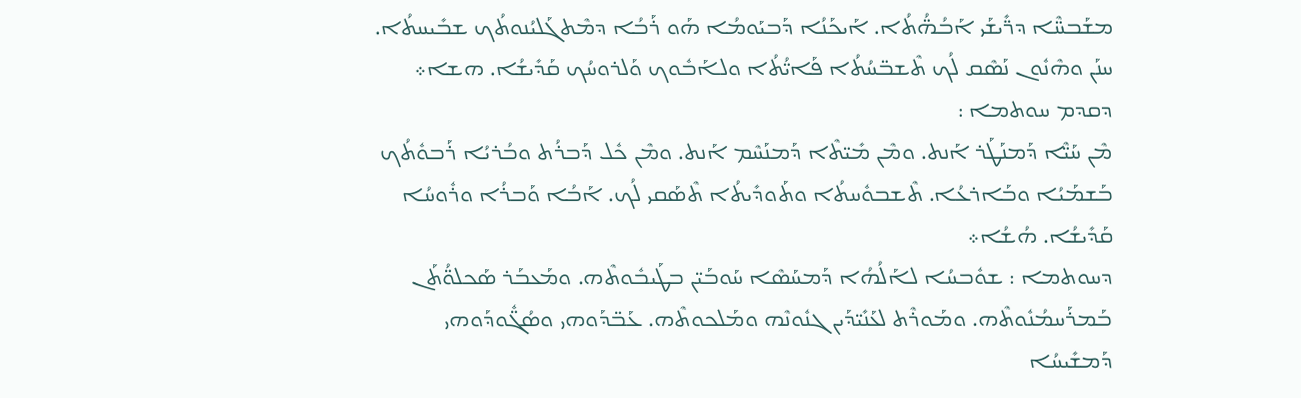ܡܫܰܒܚ̈ܶܐ ܕܪ̈ܺܝܫܰܝ ܐܰܒܳܗ̈ܳܬܳܐ. ܐܰܝܟܰܢܳܐ ܕܰܒܝܰܘܡܳܐ ܗܰܘ ܪܰܒܳܐ ܕܡܶܬܓܰܠܝܳܢܘܬܳܟ ܫܒܺܝܚܬܳܐ. ܚܢܰܢ ܘܗܶܢܽܘܢ ܢܰܣܶܩ ܠܳܟ ܬܶܫܒ̈ܚܳܬܳܐ ܦܰܐܝ̈ܳܬܳܐ ܘܠܐܰܒܽܘܟ ܘܰܠܪܘܚܳܟ ܩܰܕܺܝܫܳܐ. ܗܫܐ܀
ܕܩܕܡ ܚܘܬܡܐ :
ܡܶܢ ܚܰܝ̈ܶܐ ܕܰܡܢܰܛܰܪ ܐܰܢܬ. ܘܡܶܢ ܡܺܝ̈ܬܶܐ ܕܰܡܢܰܚܶܡ ܐܰܢܬ. ܘܡܶܢ ܟܽܠ ܕܰܒܪܳܬ ܘܒܳܪܝܳܐ ܪܰܒܘܽܬܳܟ ܒܰܫܡܰܝܳܐ ܘܒܰܐܪܥܳܐ. ܬܶܫܒܘܽܚܬܳܐ ܘܬܰܘܕܺܝܬܳܐ ܬܶܣܰܩܝ ܠܳܟ. ܐܰܒܳܐ ܘܰܒܪܳܐ ܘܪܽܘܚܳܐ ܩܰܕܺܝܫܳܐ. ܗܳܫܳܐ܀
ܕܚܘܬܡܐ : ܫܘܽܒܚܳܐ ܠܐܰܠܳܗܳܐ ܕܰܡܚܰܣܶܐ ܚܰܘܒܰܝ̈ܢ ܒܛܰܝܒܽܘܬܶܗ. ܘܡܰܥܒܰܪ ܣܰܟܠܘ̈ܳܬܰܢ ܒܰܡܪܰܚܡܳܢܽܘܬܶܗ. ܘܡܰܘܪܶܬ ܠܥܰܢܺܝ̈ܕܰܝܢ ܓܢܽܘܢܶܗ ܘܡܰܠܟܘܬܶܗ. ܥܰܒ̈ܕܰܘܗܝ ܘܣܳܓ̈ܽܘܕܰܘܗܝ ܕܰܡܫܺܝܚܳܐ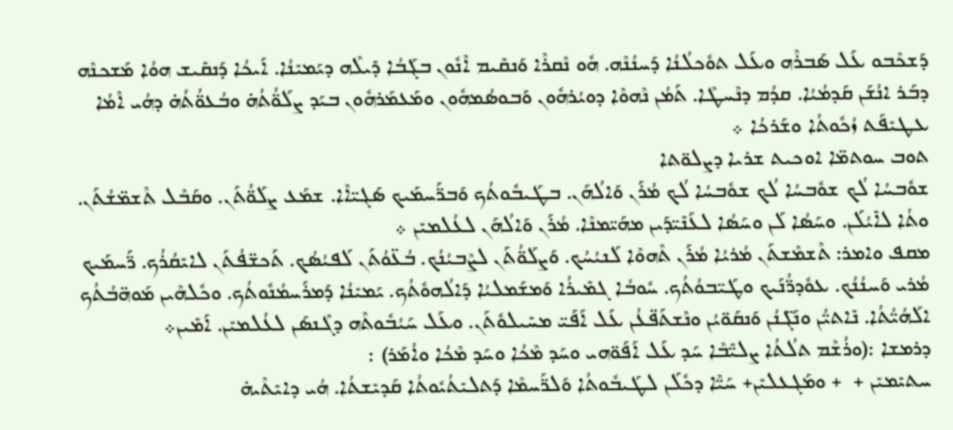ܕܰܫܟܶܒܘ ܥܰܠ ܣܰܒܪܶܗ ܘܥܰܠ ܬܘܽܟܠܳܢܳܐ ܕܰܚܢܳܢܶܗ. ܗܽܘ ܢܶܩܪܶܐ ܘܰܢܩܺܝܡ ܐܶܢܽܘܢ ܒܓܰܒܳܐ ܕܺܝܠܶܗ ܕܝܰܡܝܺܢܳܐ. ܐܰܝܟܳܐ ܕܰܢܩܺܝܫ ܗܘܳܐ ܡܰܫܟܢܶܗ ܕܒܰܪ ܐܢܳܫܰܢ ܩܰܕܡܳܝܳܐ. ܩܕܳܡ ܕܢܶܚܛܶܐ. ܬܰܡܳܢ ܢܶܗܘܶܐ ܕܘܝܳܪܗܽܘܢ ܘܰܒܘܣܳܡܗܽܘܢ ܘܡܰܥܡܰܪܗܽܘܢ ܒܝܰܕ ܨܠܰܘ̈ܳܬܳܗ̇ ܘܒܳܥܘ̈ܳܬܳܗ̇ ܕܗܳܝ ܐܶܡܳܐ ܥܛܝܺܦܰܬ ܙܳܟܽܘܬܳܐ ܘܫܰܪܟܳܐ ܀
ܬܘܒ ܚܘܬܡ̈ܐ ܐܘܟܝܬ ܫܪܝܐ ܕܨܠܘ̈ܬܐ
ܫܘܽܒܚܳܐ ܠܳܟ ܫܘܽܒܚܳܐ ܠܳܟ ܫܘܽܒܚܳܐ ܠܳܟ ܡܳܪܰܢ ܘܰܐܠܳܗܰܢ. ܒܛܰܝܒܽܘܬܳܟ ܘܰܒܪ̈ܰܚܡܰܝܟ ܣܰܓܝ̈ܐܶܐ. ܫܡܰܥ ܨܠܰܘ̈ܳܬܰܢ. ܘܩܰܒܶܠ ܬܶܫܡ̈ܫܳܬܰܢ. ܘܬܳܐ ܠܐܺܝܳܠܰܢ. ܘܚܰܣܳܐ ܠܰܢ ܘܚܰܣܳܐ ܠܥܰܢܺܝ̈ܕܰܝܢ ܡܗܰܝ̈ܡܢܶܐ. ܡܳܪܰܢ ܘܰܐܠܳܗܰܢ ܠܥܳܠܡܝܺܢ ܀
ܡܩܦ ܘܐܡܪ: ܬܶܫܡܶܫܬܰܢ ܡܳܪܝܳܐ ܡܳܪܰܢ ܬܶܗܘܶܐ ܠܰܢܝܳܚܳܟ. ܘܰܨܠܰܘ̈ܳܬܰܢ ܠܨܶܒܝܳܢܳܟ. ܒܳܥ̈ܘܳܬܰܢ ܠܰܦܝܳܣܳܟ. ܬܰܟܫ̈ܦܳܬܰܢ ܠܐܝܺܩܳܪܳܟ. ܪ̈ܰܚܡܰܝܟ ܡܳܪܝ ܘܰܚܢܳܢܳܟ. ܥܘܽܕܪ̈ܳܢܰܝܟ ܘܛܰܝ̈ܒܘܳܬܳܟ. ܚܽܘܒܳܐ ܓܡܺܝܪܳܐ ܘܰܡܫܰܡܠܝܳܐ ܕܰܐܠܳܗܘܽܬܳܟ. ܝܰܡܝܺܢܳܐ ܕܰܡܪܰܚܡܳܢܽܘܬܳܟ. ܘܟܽܠܗܶܝܢ ܡܰܘܗ̈ܒܳܬܳܟ ܐܠܰܗܳܝ̈ܳܬܳܐ. ܢܺܐܬܝ̈ܳܢ ܘܢܰܓ̈ܢܳܢ ܘܰܢܩܰܘ̈ܝܳܢ ܘܢܶܫܬܰܦ̈ܥܳܢ ܥܰܠ ܐܰܦܰܝ̈ ܡܚܺܝܠܘܽܬܰܢ. ܘܥܰܠ ܚܰܝܳܒܽܘܬܶܗ ܕܓܶܢܣܰܢ ܠܥܳܠܡܝܺܢ. ܐܰܡܺܝܢ܀
ܕܪܡܫܐ :(ܘܪܳܫܶܡ ܬܠܳܬܳܐ ܨܠܝ̈ܺܒܶܐ ܚܰܕ ܥܰܠ ܐܰܦܰܘ̈ܗܝ ܘܚܰܕ ܡܶܟܳܐ ܘܚܰܕ ܡܶܟܳܐ ܘܐܳܡܰܪ) :
ܚܬܝܺܡܝܺܢ +  + ܘܡܰܓܥܠܝܺܢ+ ܚܰܝ̈ܶܐ ܕܟܽܠܰܢ ܠܛܰܝܒܽܘܬܳܐ ܘܰܠܪ̈ܰܚܡܶܐ ܕܰܬܠܝܺܬܳܝܽܘܬܳܐ ܩܰܕܝܺܫܬܳܐ. ܗܳܝ ܕܐܝܺܬܶܝܗ̇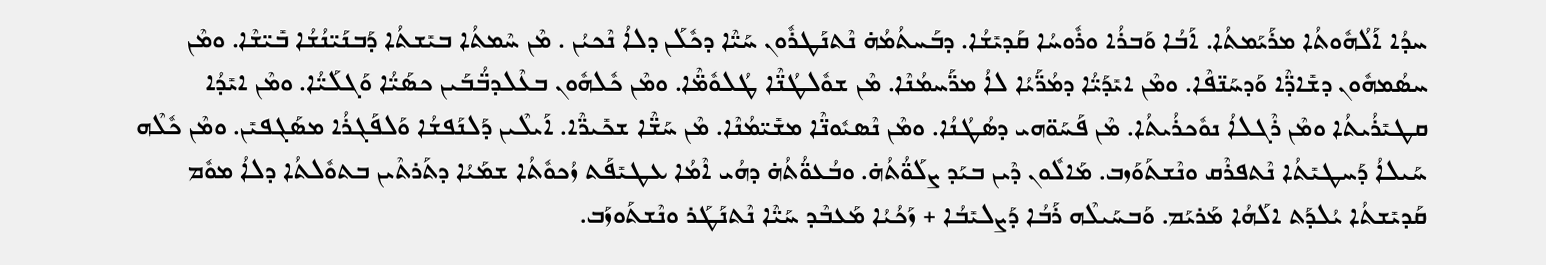ܚܕܳܐ ܐܰܠܳܗܽܘܬܳܐ ܡܪܰܝܰܡܬܳܐ. ܐܰܒܳܐ ܘܰܒܪܳܐ ܘܪܽܘܚܳܐ ܩܰܕܝܺܫܳܐ. ܕܒܰܚܬܳܡܳܗ̇ ܢܶܬܢܰܛܪܽܘܢ ܚܰܝ̈ܶܐ ܕܟܽܠܰܢ ܕܠܐܳ ܢܶܟܝܳܢ . ܡܶܢ ܚܶܡܬܳܐ ܒܝܺܫܬܳܐ ܕܰܒܢܰܝ̈ܢܳܫܳܐ ܒܺܝ̈ܫܶܐ. ܘܡܶܢ ܚܣܳܡܗܽܘܢ ܕܫܺܐܕ̈ܶܐ ܘܰܕܚܰܢ̈ܦܶܐ. ܘܡܶܢ ܐܝܺܕܰܝ̈ܳܐ ܕܡܳܪ̈ܰܝܳܐ ܠܐܳ ܡܪ̈ܰܚܡܳܢܶܐ. ܡܶܢ ܫܘܽܠܛܳܢ̈ܶܐ ܛܳܠܘܽܡ̈ܶܐ. ܘܡܶܢ ܟܽܠܗܽܘܢ ܒܥܶܠܕܒ̈ܳܒܰܝܢ ܟܣܰܝ̈ܳܐ ܘܰܓܠܰܝ̈ܳܐ. ܘܡܶܢ ܐܝܺܕܳܐ ܩܛܝܺܪܳܝܬܳܐ ܘܡܶܢ ܪܶܓܠܐܳ ܢܘܽܟܪܳܝܬܳܐ. ܡܶܢ ܦܰܚܰܘ̈ܗܝ ܕܣܳܛܳܢܳܐ. ܘܡܶܢ ܢܶܣܝܽܘܢ̈ܶܐ ܡܫܺܝ̈ܡܳܢܶܐ. ܡܶܢ ܚܰܫ̈ܶܐ ܫܟܺܝܪ̈ܶܐ. ܐܰܝܠܶܝܢ ܕܰܠܢܰܦܫܳܐ ܘܰܠܦܰܓܪܳܐ ܡܣܰܓܦܝܺܢ. ܘܡܶܢ ܟܽܠܶܗ ܚܰܝܠܐܳ ܕܰܚܛܝܺܬܳܐ ܢܶܬܦܪܶܩ ܘܢܶܫܬܰܘܰܙܒ. ܡܰܐܠܽܘܢ ܕܶܝܢ ܒܝܰܕ ܨܠܰܘ̈ܳܬܳܗ̇. ܘܒܳܥܘ̈ܳܬܳܗ̇ ܕܗܳܝ ܐܶܡܳܐ ܥܛܝܺܦܰܬ ܙܳܟܘܽܬܳܐ ܫܡܰܝܳܐ ܕܬܰܪܬܶܝܢ ܒܬܘܽܠܬܳܐ ܕܠܐܳ ܡܘܽܡ ܩܰܕܝܺܫܬܳܐ ܝܳܠܕܰܬ ܐܠܰܗܳܐ ܡܰܪܝܰܡ. ܘܰܒܚܰܝܠܶܗ ܪܰܒܳܐ ܕܰܨܠܝܺܒܳܐ + ܙܰܟܳܝܳܐ ܡܰܥܒܶܕ ܚܰܝ̈ܶܐ ܢܶܬܢܰܛܰܪ ܘܢܶܫܬܰܘܙܰܒ.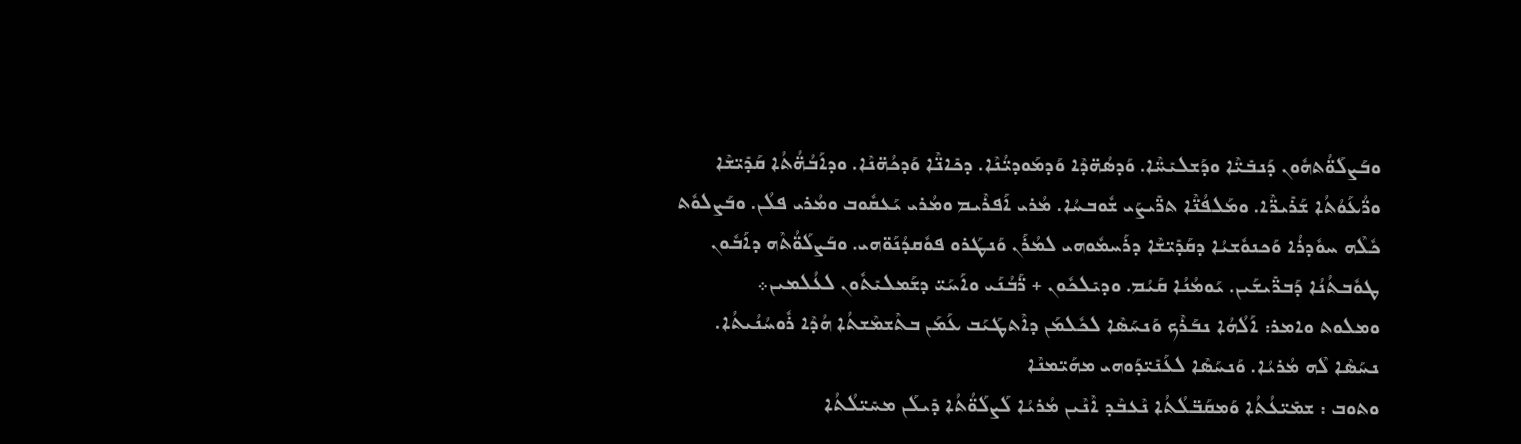ܘܒܰܨܠܰܘ̈ܳܬܗܽܘܢ ܕܰܢܒܺܝ̈ܶܐ ܘܕܰܫܠܝܺܚ̈ܶܐ. ܘܰܕܣܳܗ̈ܕܶܐ ܘܰܕܡܰܘܕܝ̈ܳܢܶܐ. ܕܟܺܐܢ̈ܶܐ ܘܰܕܟܳܗ̈ܢܶܐ. ܘܕܐܰܒܳܗ̈ܳܬܳܐ ܩܰܕܺܝ̈ܫܶܐ ܘܪ̈ܳܥܰܘܳܬܳܐ ܫܰܪܺܝܪ̈ܶܐ. ܘܡܰܠܦܳܢ̈ܶܐ ܬܪ̈ܺܝܨܰܝ ܫܽܘܒܚܳܐ. ܡܳܪܝ ܐܰܦܪܶܝܡ ܘܡܳܪܝ ܝܰܥܩܽܘܒ ܘܡܳܪܝ ܦܠܳܢ. ܘܒܰܨܠܘܽܬ ܟܽܠܶܗ ܚܘܽܕܪܳܐ ܘܰܟܢܘܽܫܝܳܐ ܕܩܰܕܺܝ̈ܫܶܐ ܕܪܰܚܡܽܘܗܝ ܠܡܳܪܰܢ ܘܰܢܛܰܪܘ ܦܘܽܩܕܳܢܰܘ̈ܗܝ. ܘܒܰܨܠܰܘ̈ܳܬܶܗ ܕܐܰܒܽܘܢ ܛܘܽܒܬܳܢܳܐ ܕܰܒܪ̈ܺܝܫܰܝܢ. ܝܰܘܡܳܢܳܐ ܩܰܝܳܡ. ܘܕܝܺܠܟܽܘܢ + ܪ̈ܰܒܳܢܰܝ ܘܐܰܚܰܝ̈ ܕܫܰܡܠܝܺܬܽܘܢ ܠܥܳܠܡܝܢ܀
ܘܡܠܘܬ ܘܐܡܪ: ܐܰܠܳܗܳܐ ܢܒܰܪܶܟ ܘܰܢܚܰܣܶܐ ܠܟܽܠܡܰܢ ܕܐܶܬܛܰܝܰܒ ܥܰܡܰܢ ܒܬܶܫܡܶܫܬܳܐ ܗܳܕܶܐ ܪܽܘܚܳܢܳܝܬܳܐ. ܢܚܰܣܶܐ ܠܶܗ ܡܳܪܝܳܐ. ܘܰܢܚܰܣܶܐ ܠܥܰܢܺܝ̈ܕܰܘܗܝ ܡܗܰܝ̈ܡܢܶܐ
ܘܬܘܒ : ܫܡܺܝ̈ܥܳܬܳܐ ܘܰܡܩܰܒ̈ܠܳܬܳܐ ܢܶܥܒܶܕ ܐܶܢܶܝܢ ܡܳܪܝܳܐ ܠܰܨܠܰܘ̈ܳܬܳܐ ܕܺܝܠܰܢ ܡܚܺܝ̈ܠܳܬܳܐ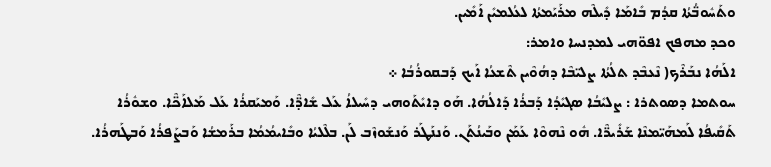ܘܬܰܚܽܘܒ̈ܳܬܳܐ ܩܕܳܡ ܒܺܐܡܰܐ ܕܺܝܠܶܗ ܡܪܰܝܰܡܬܳܐ ܠܥܳܠܡܝܺܢ ܐܰܡܺܝܢ.
ܘܟܕ ܡܗܦܟ ܐܦܘ̈ܗܝ ܠܡܕܢܚܐ ܘܐܡܪ:
ܐܠܰܗܳܐ ܢܒܰܪܶܟ( ܢܶܥܒܶܕ ܬܠܳܬܳܐ ܨܠܝ̈ܒܶܐ ܕܗܳܘܶܝܢ ܬܶܫܥܳܐ ܐܰܝܟ ܕܰܒܩܘܪܳܒܳܐ ܀
ܚܘܬܡܐ ܕܣܘܬܪܐ : ܨܠܝܺܒܳܐ ܣܓܝܺܕܳܐ ܕܰܒܪܳܐ ܕܰܐܠܳܗܳܐ. ܗܰܘ ܕܐܝܺܬܰܘܗܝ ܕܚܺܝܠܐܳ ܥܰܠ ܫܺܐܕ̈ܶܐ. ܘܰܡܝܰܩܪܳܐ ܥܰܠ ܡܰܠܐܰܟ̈ܶܐ. ܘܫܘܽܪܳܐ ܬܰܩܺܝܦܳܐ ܠܰܡܗܰܝ̈ܡܢܶܐ ܫܰܪܺܝܪ̈ܶܐ. ܗܽܘ ܢܶܗܘܶܐ ܥܰܡܰܢ ܘܒܰܝܢܳܬܰܢ. ܘܰܢܢܰܛܰܪ ܘܰܢܫܰܘܙܶܒ ܠܰܢ. ܒܠܶܠܝܳܐ ܘܒܺܐܝܡܳܡܳܐ ܒܪܰܡܫܳܐ ܘܰܒܨܰܦܪܳܐ ܘܰܒܛܰܗܪܳܐ.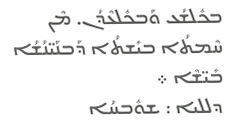ܒܟܽܠܫܳܥ ܘܰܒܟܽܠܥܶܕܳܢ. ܡܶܢ ܚܶܡܬܳܐ ܒܝܺܫܬܳܐ ܕܰܒܢܰܝ̈ܢܳܫܳܐ ܒܺܝ̈ܫܶܐ ܀
ܕܠܠܝܐ : ܫܘܽܒܚܳܐ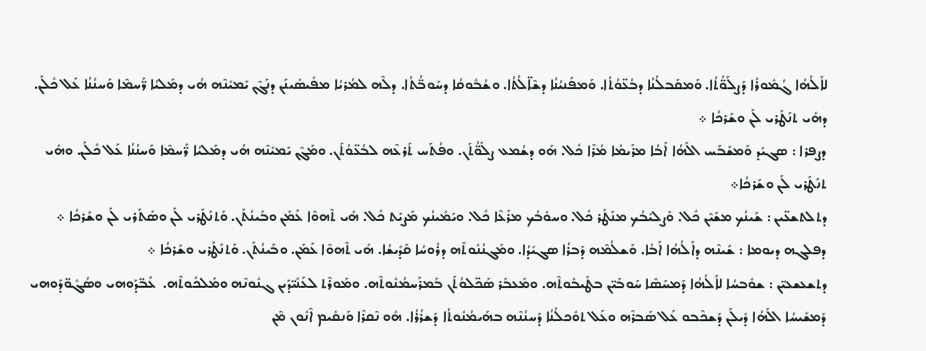ܠܐܰܠܳܗܳܐ ܓܳܡܽܘܪܳܐ ܕܰܨܠܰܘ̈ܳܬܳܐ. ܘܰܡܩܰܒܠܳܢܳܐ ܕܒܳܥ̈ܘܳܬܳܐ. ܘܰܡܦܰܢܝܳܢܳܐ ܕܫܶܐ̈ܠܳܬܳܐ. ܘܫܳܒܽܘܩܳܐ ܕܚܰܘܒ̈ܳܬܳܐ. ܕܠܶܗ ܠܡܳܪܝܳܐ ܡܦܺܝܣܺܝܢܰܢ ܕܢܰܓܶܢ ܝܰܡܝܺܢܶܗ ܗܳܝ ܕܡܰܠܝܳܐ ܪ̈ܰܚܡܶܐ ܘܰܚܢܳܢܳܐ ܥܰܠ ܟܽܠܰܢ. ܕܗܺܝ ܬܢܰܛܰܪܝ ܠܰܢ ܘܫܰܪܟܳܐ ܀
ܕܨܦܪܐ : ܣܓܝܺܕ ܘܰܡܫܰܒܰܚ ܐܠܰܗܳܐ ܐܰܒܳܐ ܡܪܰܝܡܳܐ ܡܳܪܶܐ ܟܽܠ. ܗܰܘ ܕܫܳܡܥ ܨܠܰܘ̈ܳܬܰܢ. ܘܦܳܬܰܚ ܬܰܪܥܶܗ ܠܒܳܥ̈ܘܳܬܰܢ. ܘܡܰܓܶܢ ܝܰܡܝܺܢܶܗ ܗܳܝ ܕܡܰܠܝܳܐ ܪ̈ܰܚܡܶܐ ܘܰܚܢܳܢܳܐ ܥܰܠ ܟܽܠܰܢ. ܘܗܺܝ ܬܢܰܛܰܪܝ ܠܰܢ ܘܫܰܪܟܳܐ܀
ܕܬܠܬܫܥ̈ܝܢ : ܫܰܝܢܳܟ ܡܫܰܝܶܢ ܟܽܠ. ܘܰܨܠܝܺܒܳܟ ܡܢܰܛܰܪ ܟܽܠ. ܘܚܘܽܒܳܟ ܡܪܰܥܶܐ ܟܽܠ. ܘܝܰܡܺܝܢܳܟ ܡܰܨܝܰܬ ܟܽܠ. ܗܺܝ ܬܶܗܘܶܐ ܥܰܡܰܢ ܘܒܰܝܢܳܬܰܢ. ܘܰܬܢܰܛܰܪܝ ܠܰܢ ܘܣܰܬܰܪܝ ܠܰܢ ܘܫܰܪܟܳܐ ܀
ܕܦܠܓܗ ܕܝܘܡܐ : ܫܰܝܢܶܗ ܕܐܰܠܳܗܳܐ ܐܰܒܳܐ. ܘܰܫܠܳܡܶܗ ܕܰܒܪܳܐ ܣܓܝܺܕܳܐ. ܘܡܰܓܢܳܢܽܘܬܶܗ ܕܪܽܘܚܳܐ ܩܰܕܺܝܫܳܐ. ܗܺܝ ܬܶܗܘܶܐ ܥܰܡܰܢ. ܘܒܰܝܢܳܬܰܢ. ܘܰܬܢܰܛܰܪܝ ܘܫܰܪܟܳܐ ܀
ܕܬܫܥܫܥܝ̈ܢ : ܫܘܽܒܚܳܐ ܠܐܰܠܳܗܳܐ ܕܰܡܚܰܣܶܐ ܚܰܘܒܰܝ̈ܢ ܒܛܰܝܒܽܘܬܶܗ. ܘܡܰܥܒܰܪ ܣܰܟ̈ܠܘܳܬܰܢ ܒܰܡܪܰܚܡܳܢܽܘܬܶܗ. ܘܡܰܘܪܶܬ ܠܥܰܢܺܝ̈ܕܰܝܢ ܓܢܽܘܢܶܗ ܘܡܰܠܟܽܘܬܶܗ.  ܥܰܒ̈ܕܰܘܗܝ ܘܣܳܓܽܘ̈ܕܰܘܗܝ ܕܰܡܫܺܝܚܳܐ ܐܠܰܗܳܐ ܕܺܝܠܰܢ ܕܰܫܟܶܒܘ ܥܰܠ ܣܰܒܪܶܗ ܘܥܰܠ ܬܘܽܟܠܳܢܳܐ ܕܰܚܢܳܢܶܗ ܒܗܰܝܡܳܢܽܘܬܳܐ ܕܰܫܪܳܪܳܐ. ܗܽܘ ܢܶܩܪܶܐ ܘܰܢܩܺܝܡ ܐܶܢܽܘܢ ܡܶܢ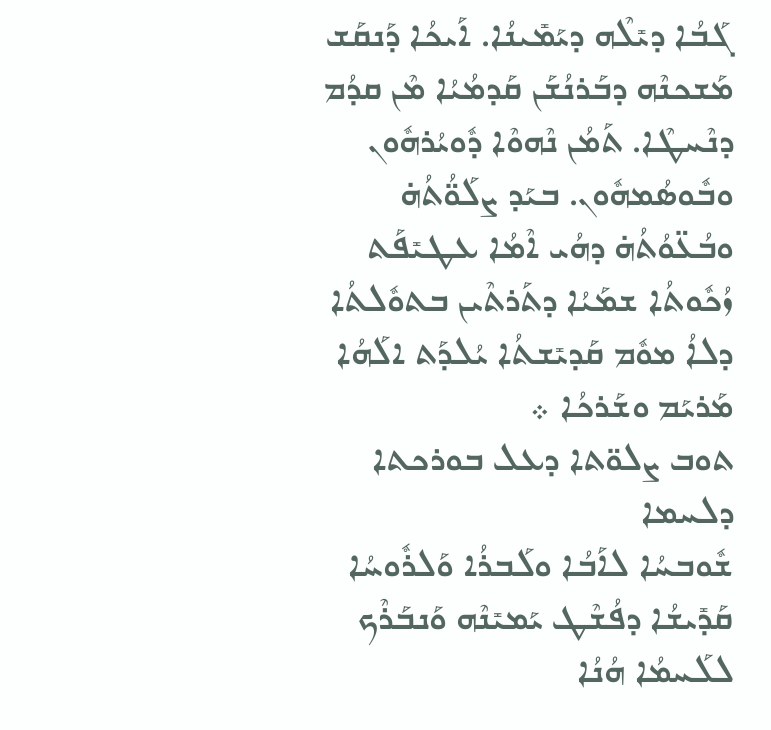ܓܰܒܳܐ ܕܝܺܠܶܗ ܕܝܰܡܺܝܢܳܐ. ܐܰܝܟܳܐ ܕܰܢܩܰܫ ܡܰܫܟܢܶܗ ܕܒܰܪܢܳܫܰܢ ܩܰܕܡܳܝܳܐ ܡܶܢ ܩܕܳܡ ܕܢܶܚܛܶܐ. ܬܰܡܳܢ ܢܶܗܘܶܐ ܕܽܘܝܳܪܗܽܘܢ ܘܒܽܘܣܳܡܗܽܘܢ. ܒܝܰܕ ܨܠܰܘ̈ܳܬܳܗ̇ ܘܒܳܥ̈ܘܳܬܳܗ̇ ܕܗܳܝ ܐܶܡܳܐ ܥܛܝܺܦܰܬ ܙܳܟܽܘܬܳܐ ܫܡܰܝܳܐ ܕܬܰܪܬܶܝܢ ܒܬܘܽܠܬܳܐ ܕܠܐܳ ܡܘܽܡ ܩܰܕܝܺܫܬܳܐ ܝܳܠܕܰܬ ܐܠܰܗܳܐ ܡܰܪܝܰܡ ܘܫܰܪܟܳܐ ܀
ܬܘܒ ܨܠܘ̈ܬܐ ܕܥܠ ܒܘܪܟܬܐ ܕܠܚܡܐ
ܫܽܘܒܚܳܐ ܠܐܰܒܳܐ ܘܠܰܒܪܳܐ ܘܰܠܪܽܘܚܳܐ ܩܰܕܺܝܫܳܐ ܕܦܳܫܶܛ ܝܰܡܝܺܢܶܗ ܘܰܢܒܰܪܶܟ ܠܠܰܚܡܳܐ ܗܳܢܳܐ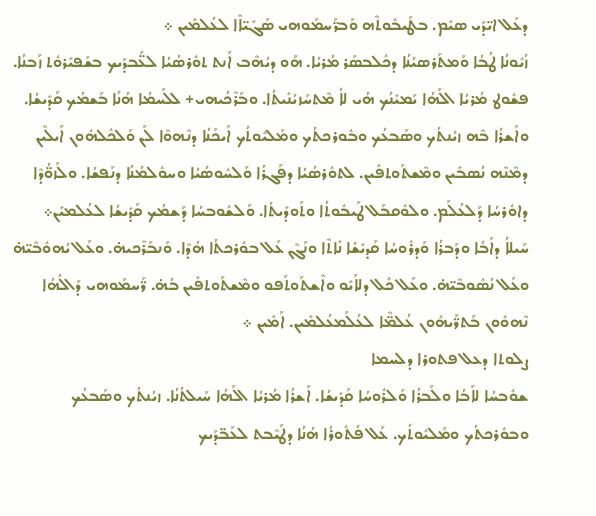ܕܥܰܠ ܐܝ̈ܕܰܝ ܣܝܺܡ. ܒܛܰܝܒܽܘܬܶܗ ܘܰܒܪ̈ܰܚܡܰܘܗܝ ܣܰܓܺܝ̈ܐܶܐ ܠܥܳܠܡܺܝܢ ܀
ܙܳܝܽܘܢܳܐ ܛܳܒܳܐ ܘܰܡܬܰܪܣܝܳܢܳܐ ܕܟܽܠܒܣܰܪ ܡܳܪܝܳܐ. ܗܰܘ ܕܝܳܗܶܒ ܐܰܢܬ ܬܘܽܪܣܳܝܳܐ ܠܥ̈ܰܒܕܰܝܟ ܒܫܰܦܝܺܪܘܽܬ ܙܰܒܢܳܐ. ܦܫܽܘܛ ܡܳܪܝܳܐ ܐܠܰܗܳܐ ܝܰܡܝܺܢܳܟ ܗܳܝ ܠܐܳ ܡܶܬܚܰܙܝܳܢܺܝܬܳܐ. ܘܒܰܪܶܟܳܝܗܝ+ ܠܠܰܚܡܳܐ ܗܳܢܳܐ ܒܰܫܡܳܟ ܩܰܕܺܝܫܳܐ. ܘܐܰܫܪܳܐ ܒܶܗ ܙܝܳܢܬܳܟ ܘܣܰܒܥܳܟ ܘܒܽܘܪܟܬܳܟ ܘܡܰܠܝܽܘܬܳܟ ܐܰܝܟܰܢܳܐ ܕܢܶܗܘܶܐ ܠܰܢ ܘܰܠܟܽܠܗܽܘܢ ܐܰܝܠܶܝܢ ܕܡܶܢܶܗ ܢܳܣܒܺܝܢ ܘܡܶܫܬܰܘܬܦܺܝܢ. ܠܬܘܽܪܣܳܝܳܐ ܕܦܰܓܪܳܐ ܘܰܠܚܽܘܣܳܝܳܐ ܘܚܘܽܠܡܳܢܳܐ ܕܢܰܦܫܳܐ. ܘܠܰܙܘ̈ܳܕܶܐ ܕܐܘܽܪܚܳܐ ܕܰܠܥܳܠܰܡ. ܘܠܘܽܩܒܰܠ ܛܰܝܒܽܘܬܳܐ ܘܬܰܘܕܺܝܬܳܐ. ܘܰܠܫܽܘܒܚܳܐ ܕܰܫܡܳܟ ܩܰܕܺܝܫܳܐ ܠܥܳܠܡܝܺܢ܀
ܚܰܝܠܐܳ ܕܐܰܒܳܐ ܘܕܰܒܪܳܐ ܘܰܕܪܽܘܚܳܐ ܩܰܕܝܺܫܳܐ ܢܺܐܬܶܐ ܘܢܰܓܶܢ ܥܰܠ ܒܘܽܪܟܬܳܐ ܗܳܕܶܐ. ܘܰܢܒܰܪܶܟܝܗ̇. ܘܥܰܠ ܝܳܗܘܽܒܶܝ̈ܗ̇ ܘܥܰܠ ܢܳܣܽܘܒܶܝ̈ܗ̇. ܘܥܰܠ ܟܽܠ ܕܠܐܰܝܺܘ ܘܐܶܫܬܰܘܬܰܦܘ ܘܡܶܫܬܰܘܬܦܺܝܢ ܒܳܗ̇. ܪ̈ܰܚܡܰܘܗܝ ܕܰܐܠܳܗܳܐ ܢܶܗܘܽܘܢ ܒܰܬܪ̈ܰܝܗܽܘܢ ܥܳܠܡ̈ܶܐ ܠܥܳܠܰܡܥܳܠܡܺܝܢ. ܐܰܡܺܝܢ ܀
ܨܠܘܬܐ ܕܥܠ ܦܬܘܪܐ ܕܠܚܡܐ
ܫܘܽܒܚܳܐ ܠܐܰܒܳܐ ܘܠܰܒܪܳܐ ܘܰܠܪܽܘܚܳܐ ܩܰܕܺܝܫܳܐ. ܐܰܫܪܳܐ ܡܳܪܝܳܐ ܐܠܰܗܳܐ ܚܰܝܠܬܳܢܳܐ. ܙܝܳܢܬܳܟ ܘܣܰܒܥܳܟ ܘܒܘܽܪܟܬܳܟ ܘܡܰܠܝܽܘܬܳܟ. ܥܰܠ ܦܳܬܽܘܪܳܐ ܗܳܢܳܐ ܕܛܰܝܶܒܬ ܠܥܰܒ̈ܕܰܝܟ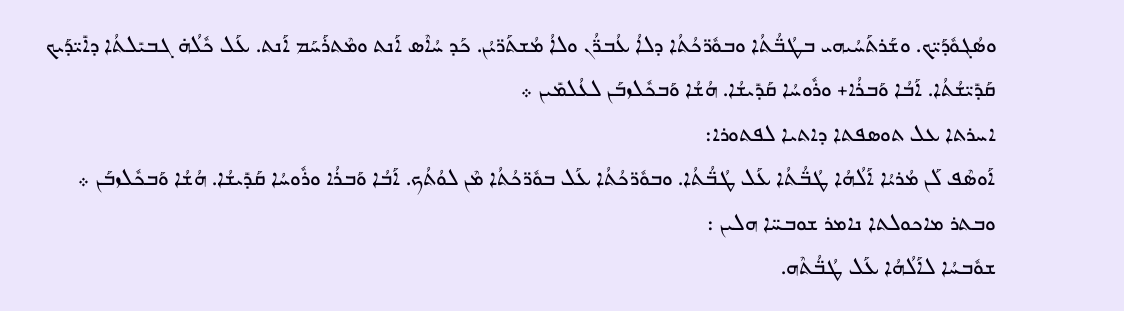ܘܣܳܓܘܽܕܰܝ̈ܟ. ܘܫܰܪܬܰܚܳܝܗܝ ܒܛܳܒ̈ܳܬܳܐ ܘܒܘܽܪ̈ܟܳܬܳܐ ܕܠܐܳ ܥܳܒܪ̈ܳܢ ܘܠܐܳ ܡܳܫܬܰܪ̈ܝܳܢ. ܟܰܕ ܚܳܐܶܣ ܐܰܢܬ ܘܡܶܬܪܰܚܰܡ ܐܰܢܬ. ܥܰܠ ܟܽܠܳܗ̇ ܓܒܝܺܠܬܳܐ ܕܐܺܝ̈ܕܰܝܟ ܩܰܕܺܝ̈ܫܳܬܳܐ. ܐܰܒܳܐ ܘܰܒܪܳܐ+ ܘܪܽܘܚܳܐ ܩܰܕܺܝܫܳܐ. ܗܳܫܳܐ ܘܰܒܟܽܠܙܒܰܢ ܠܥܳܠܡܺܝܢ ܀
ܐܚܪܬܐ ܥܠ ܬܘܣܦܬܐ ܕܐܬܝܐ ܠܦܬܘܪܐ:
ܐܰܘܣܶܦ ܠܰܢ ܡܳܪܝܳܐ ܐܰܠܳܗܳܐ ܛܳܒ̈ܳܬܳܐ ܥܰܠ ܛܳܒ̈ܳܬܳܐ. ܘܒܘܽܪ̈ܟܳܬܳܐ ܥܰܠ ܒܘܽܪ̈ܟܳܬܳܐ ܡܶܢ ܠܘܳܬܳܟ. ܐܰܒܳܐ ܘܰܒܪܳܐ ܘܪܽܘܚܳܐ ܩܰܕܺܝܫܳܐ. ܗܳܫܳܐ ܘܰܒܟܽܠܙܒܰܢ ܀
ܘܒܬܪ ܡܐܟܘܠܬܐ ܢܐܡܪ ܫܘܒܚ̈ܐ ܗܠܝܢ :
ܫܘܽܒܚܳܐ ܠܐܰܠܳܗܳܐ ܥܰܠ ܛܳܒ̈ܳܬܶܗ.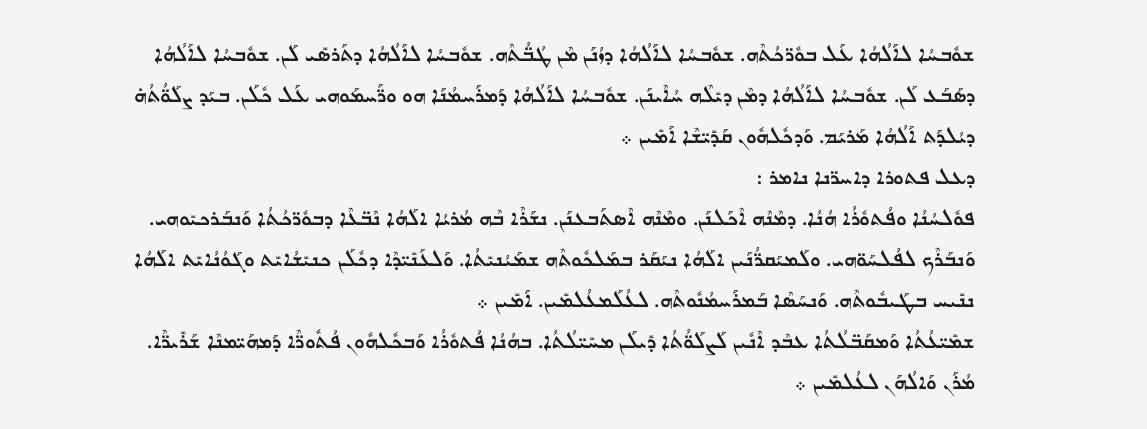ܫܘܽܒܚܳܐ ܠܐܰܠܳܗܳܐ ܥܰܠ ܒܘܽܪ̈ܟܳܬܶܗ. ܫܘܽܒܚܳܐ ܠܐܰܠܳܗܳܐ ܕܙܳܢܰܢ ܡܶܢ ܛܳܒ̈ܳܬܶܗ. ܫܘܽܒܚܳܐ ܠܐܰܠܳܗܳܐ ܕܬܰܪܣܺܝ ܠܰܢ. ܫܘܽܒܚܳܐ ܠܐܰܠܳܗܳܐ ܕܣܰܒܰܥ ܠܰܢ. ܫܘܽܒܚܳܐ ܠܐܰܠܳܗܳܐ ܕܡܶܢ ܕܝܺܠܶܗ ܚܳܐܶܝܢܰܢ. ܫܘܽܒܚܳܐ ܠܐܰܠܳܗܳܐ ܕܰܡܪܰܚܡܳܢܰܐ ܗܘ ܘܪ̈ܰܚܡܰܘܗܝ ܥܰܠ ܟܽܠܰܢ. ܒܝܰܕ ܨܠܰܘ̈ܳܬܳܗ̇ ܕܝܳܠܕܰܬ ܐܰܠܳܗܳܐ ܡܰܪܝܰܡ. ܘܰܕܟܽܠܗܽܘܢ ܩܰܕܺܝ̈ܫܶܐ ܐܰܡܺܝܢ ܀
ܕܥܠ ܦܬܘܪܐ ܕܐܚܪ̈ܢܐ ܢܐܡܪ :
ܦܘܽܠܚܳܢܳܐ ܘܦܳܬܘܽܪܳܐ ܗܳܢܳܐ. ܕܡܶܢܶܗ ܐܶܟܰܠܢܰܢ. ܘܡܶܢܶܗ ܐܶܣܬܰܒܥܢܰܢ. ܢܫܰܪܶܐ ܒܶܗ ܡܳܪܝܳܐ ܐܠܰܗܳܐ ܢܶܒ̈ܥܶܐ ܕܒܘܽܪ̈ܟܳܬܳܐ ܘܰܢܒܰܪܟܝܺܘܗܝ. ܘܰܢܒܰܪܶܟ ܠܦܳܠܚܰܘ̈ܗܝ. ܘܠܰܡܝܰܩܪ̈ܳܢܰܝܢ ܐܠܰܗܳܐ ܢܝܰܩܰܪ ܒܡܰܠܟܽܘܬܶܗ ܫܡܰܝܳܢܝܺܬܳܐ. ܘܰܠܥܰܢܺܝ̈ܕܶܐ ܕܟܽܠܰܢ ܟܢܝܺܫܳܐܝܺܬ ܘܓܰܘܳܢܳܐܝܺܬ ܐܠܰܗܳܐ ܢܢܺܝܚ ܒܛܰܝܒܽܘܬܶܗ. ܘܰܢܚܰܣܶܐ ܒܰܡܪܰܚܡܳܢܽܘܬܶܗ. ܠܥܳܠܰܡܥܳܠܡܺܝܢ. ܐܰܡܺܝܢ ܀
ܫܡܺܝ̈ܥܳܬܳܐ ܘܰܡܩܰܒ̈ܠܳܬܳܐ ܥܒܶܕ ܐܶܢܽܝܢ ܠܰܨܠܰܘ̈ܳܬܳܐ ܕܺܝܠܰܢ ܡܚܺܝ̈ܠܳܬܳܐ. ܒܗܳܢܳܐ ܦܳܬܘܽܪܳܐ ܘܰܒܟܽܠܗܽܘܢ ܦܳܬܽܘܪ̈ܶܐ ܕܰܡܗܰܝ̈ܡܢܶܐ ܫܰܪܺܝܪ̈ܶܐ. ܡܳܪܰܢ ܘܰܐܠܳܗܰܢ ܠܥܳܠܡܺܝܢ ܀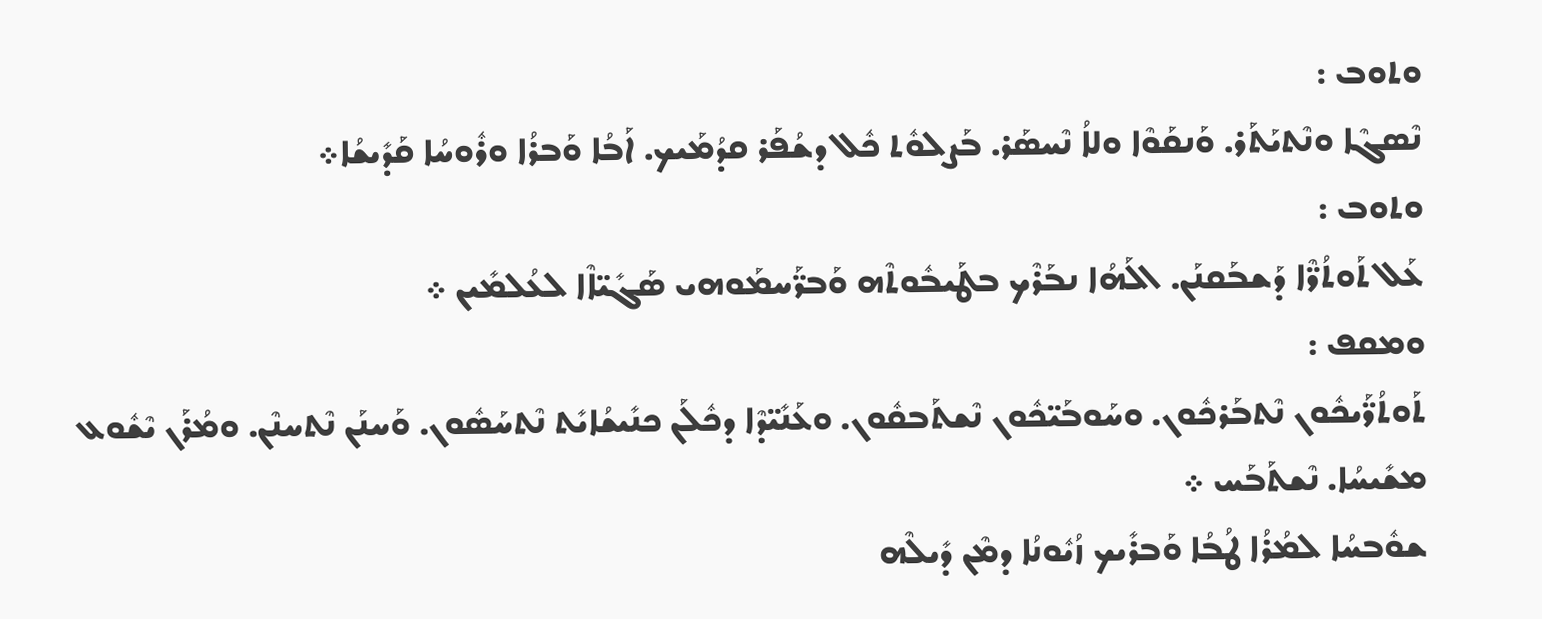ܘܬܘܒ :
ܢܶܣܓܶܐ ܘܢܶܬܝܰܬܰܪ. ܘܰܢܩܰܘܶܐ ܘܠܐܳ ܢܶܚܣܰܪ. ܒܰܨܠܘܽܬ ܟܽܠ ܕܫܳܦܰܪ ܩܕܳܡܰܝܟ. ܐܰܒܳܐ ܘܰܒܪܳܐ ܘܪܽܘܚܳܐ ܩܰܕܺܝܫܳܐ܀
ܘܬܘܒ :
ܥܰܠ ܬܰܘܬܳܪ̈ܶܐ ܕܰܫܒܰܩܢܰܢ. ܐܠܰܗܳܐ ܢܒܰܪܶܟ ܒܛܰܝܒܽܘܬܶܗ ܘܰܒܪ̈ܰܚܡܰܘܗܝ ܣܰܓܺܝ̈ܐܶܐ ܠܥܳܠܡܺܝܢ ܀
ܘܡܩܦ :
ܬܰܘܬܳܪ̈ܰܝܟܽܘܢ ܢܶܬܒܰܪܟܽܘܢ. ܘܚܰܘܒܰܝ̈ܟܽܘܢ ܢܶܫܬܰܒܩܽܘܢ. ܘܥܰܢܺܝ̈ܕܶܐ ܕܟܽܠܰܢ ܟܢܺܝܫܳܐܝܺܬ ܢܶܬܚܰܣܽܘܢ. ܘܰܚܢܰܢ ܢܶܬܚܢܶܢ. ܘܡܳܪܰܢ ܝܶܫܽܘܥ ܡܫܺܝܚܳܐ. ܢܶܫܬܰܒܰܚ ܀
ܫܘܽܒܚܳܐ ܠܡܳܪܳܐ ܛܳܒܳܐ ܘܰܒܪܺܝܟ ܙܳܝܽܘܢܳܐ ܕܡܶܢ ܕܺܝܠܶܗ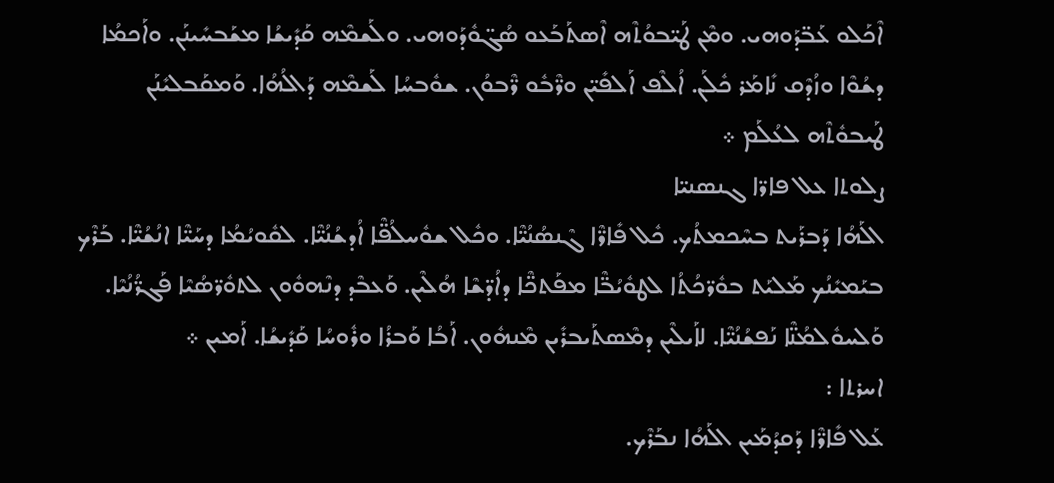ܐܶܟܰܠܘ ܥܰܒ̈ܕܰܘܗܝ. ܘܡܶܢ ܛܰܝ̈ܒܘܳܬܶܗ ܐܶܣܬܰܒܰܥܘ ܣܳܓ̈ܘܽܕܰܘܗܝ. ܘܠܰܫܡܶܗ ܩܰܕܺܝܫܳܐ ܡܫܰܒܚܺܝܢܰܢ. ܘܐܰܟܡܳܐ ܕܫܳܘܶܐ ܘܙܳܕܶܩ ܢܺܐܡܰܪ ܟܽܠܰܢ. ܐܳܠܶܦ ܐܰܠܦܺܝ̈ܢ ܘܪ̈ܶܒܽܘ ܪ̈ܶܒܘܳܢ. ܫܘܽܒܚܳܐ ܠܰܫܡܶܗ ܕܰܐܠܳܗܳܐ. ܘܰܡܩܰܒܠܝܺܢܰܢ ܛܰܝܒܘܽܬܶܗ ܠܥܳܠܰܡ ܀
ܨܠܘܬܐ ܥܠ ܦܐܪ̈ܐ ܓܢܣܢܝ̈ܐ
ܐܠܰܗܳܐ ܕܰܒܪܰܝܬ ܒܚܶܟܡܬܳܟ. ܟܽܠ ܦܺܐܪ̈ܶܐ ܓܶܢܣܳܢܳܝ̈ܶܐ. ܘܟܽܠ ܫܘܽܚܠܳܦ̈ܶܐ ܐܳܕܫܳܢܳܝ̈ܶܐ. ܠܩܽܘܝܳܡܳܐ ܕܚܰܝ̈ܶܐ ܐܢܳܫܳܝ̈ܶܐ. ܒܰܪܶܟ ܒܝܰܡܝܺܢܳܟ ܡܰܠܝܰܬ ܒܘܽܪ̈ܟܳܬܳܐ ܠܛܘܽܝܳܒ̈ܶܐ ܡܦܰܬܟ̈ܶܐ ܕܐܳܕ̈ܫܶܐ ܗܳܠܶܝܢ. ܘܰܥܒܶܕ ܕܢܶܗܘܽܘܢ ܠܬܘܽܪ̈ܣܳܝܶܐ ܦܰܓܪ̈ܳܢܳܝܶܐ. ܘܰܠܚܘܽܠܡܳܢ̈ܶܐ ܢܰܦܫܳܢܳܝ̈ܶܐ. ܠܐܰܝܠܶܝܢ ܕܡܶܣܬܰܝܒܪܺܝܢ ܡܶܢܗܽܘܢ. ܐܰܒܳܐ ܘܰܒܪܳܐ ܘܪܽܘܚܳܐ ܩܰܕܺܝܫܳܐ. ܐܰܡܝܢ ܀
ܐܚܪܬܐ :
ܥܰܠ ܦܺܐܪ̈ܶܐ ܕܰܩܕܳܡܰܝܢ ܐܠܰܗܳܐ ܢܒܰܪܶܟ.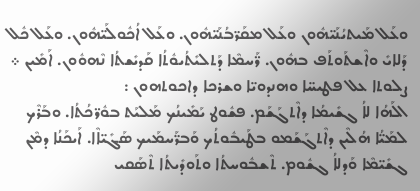ܘܥܰܠ ܡܰܝܬܝܳܢܰܝ̈ܗܽܘܢ ܘܥܰܠ ܡܩܰܪ̈ܒܳܢܰܝ̈ܗܽܘܢ. ܘܥܰܠ ܐܳܟܽܘܠܰܝ̈ܗܽܘܢ. ܘܥܰܠ ܟܽܠ ܕܰܠܐܝܺ ܘܐܶܫܬܰܘܬܰܦ ܒܗܽܘܢ. ܪ̈ܰܚܡܶܐ ܕܰܬܠܝܺܬܳܝܘܽܬܳܐ ܩܰܕܝܺܫܬܳܐ ܢܶܗܘܽܘܢ. ܐܰܡܺܝܢ ܀
ܨܠܘܬܐ ܥܠ ܦܛܝܚ̈ܐ ܘܗܢܕܘܝ̈ܐ ܘܫܪܟܐ ܕܐܟܘܬܗܘܢ :
ܐܠܰܗܳܐ ܠܐܳ ܓܫܺܝܡܳܐ ܕܐܶܬܓܰܫܰܡ. ܦܫܽܘܛ ܝܰܡܺܝܢܳܟ ܡܰܠܝܰܬ ܒܘܽܪ̈ܟܳܬܳܐ. ܘܒܰܪܶܟ ܠܡܰܝ̈ܳܐ ܗܳܠܶܝܢ ܕܐܶܬܓܰܫܰܡܘ ܒܛܰܝܒܽܘܬܳܟ ܘܰܒܪ̈ܰܚܡܰܝܟ ܣܰܓܺܝ̈ܐܶܐ. ܐܰܝܟܰܢܳܐ ܕܡܶܢ ܓܫܺܝ̈ܡܶܐ ܘܰܕܠܐܳ ܓܫܽܘܡ. ܬܶܫܒܽܘܚܬܳܐ ܘܬܰܘܕܺܝܬܳܐ ܬܶܣܰܩܝ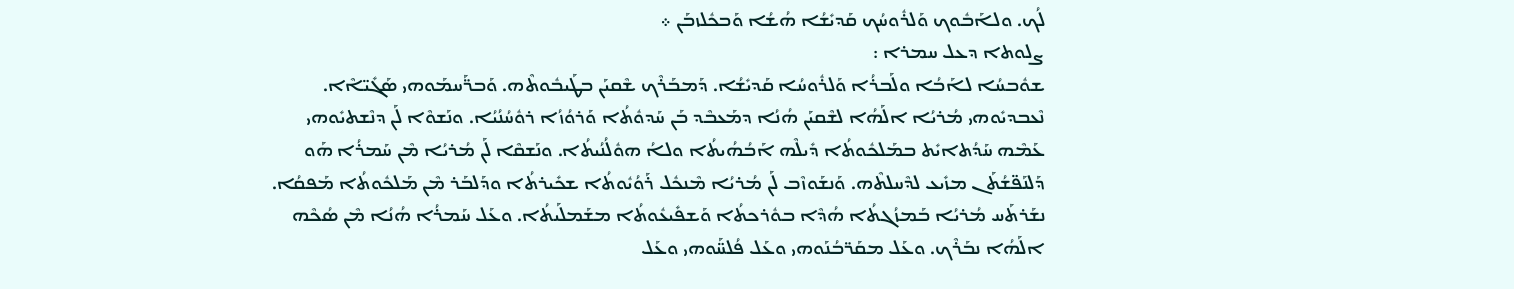ܠܳܟ. ܘܠܐܰܒܽܘܟ ܘܰܠܪܽܘܚܳܟ ܩܰܕܝܺܫܳܐ ܗܳܫܳܐ ܘܰܒܟܽܠܙܒܰܢ ܀
ܨܠܘܬܐ ܕܥܠ ܚܡܪܐ :
ܫܘܽܒܚܳܐ ܠܐܰܒܳܐ ܘܠܰܒܪܳܐ ܘܰܠܪܽܘܚܳܐ ܩܰܕܝܺܫܳܐ. ܕܰܡܒܰܪܶܟ ܫܶܩܝܰܢ ܒܛܰܝܒܽܘܬܶܗ. ܘܰܒܪ̈ܰܚܡܰܘܗܝ ܣܰܓܺܝ̈ܐܶܐ. ܢܶܥܒܕܝܺܘܗܝ ܡܳܪܝܳܐ ܐܠܰܗܳܐ ܠܫܶܩܝܰܢ ܗܳܢܳܐ ܕܡܰܥܒܶܕ ܒܰܢ ܚܰܕܘܽܬܳܐ ܘܰܪܘܳܙܳܐ ܪܘܽܚܳܢܳܝܳܐ. ܘܢܰܫܘܶܐ ܠܰܢ ܕܢܶܫܬܝܺܘܗܝ ܥܰܡܶܗ ܚܰܕܳܬܐܝܺܬ ܒܡܰܠܟܽܘܬܳܐ ܕܺܝܠܶܗ ܐܰܒܳܗܳܝܬܳܐ ܘܠܐܳ ܗܘܽܠܳܢܳܝܬܳܐ. ܘܢܰܫܩܶܐ ܠܰܢ ܡܳܪܝܳܐ ܡܶܢ ܚܰܡܪܳܐ ܗܰܘ ܕܰܠܢܰܦ̈ܫܳܬܰܢ ܡܙܺܝܥ ܠܕܶܚܠܬܶܗ. ܘܰܢܫܰܘܙܶܒ ܠܰܢ ܡܳܪܝܳܐ ܡܶܢܟܽܠ ܪܰܘܳܝܽܘܬܳܐ ܫܟܺܝܪܬܳܐ ܘܕܰܠܒܰܪ ܡܶܢ ܡܰܠܟܽܘܬܳܐ ܡܰܦܩܳܐ. ܢܫܰܪܬܰܚ ܡܳܪܝܳܐ ܒܰܡܙܳܓܬܳܐ ܗܳܕܶܐ ܒܘܽܪܟܬܳܐ ܘܰܫܦܺܝܥܽܘܬܳܐ ܡܫܰܡܠܰܝܬܳܐ. ܘܥܰܠ ܚܰܡܪܳܐ ܗܳܢܳܐ ܡܶܢ ܣܳܟܶܗ ܐܠܰܗܳܐ ܢܒܰܪܶܟ. ܘܥܰܠ ܡܩܰܪ̈ܒܳܢܰܘܗܝ ܘܥܰܠ ܦܳܠܚ̈ܰܘܗܝ ܘܥܰܠ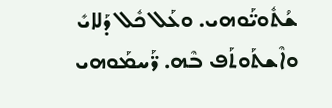ܫܳܬܽܘܝ̈ܰܘܗܝ. ܘܥܰܠ ܟܽܠ ܕܰܠܐܝܺ ܘܐܶܫܬܰܘܬܰܦ ܒܶܗ. ܪ̈ܰܚܡܰܘܗܝ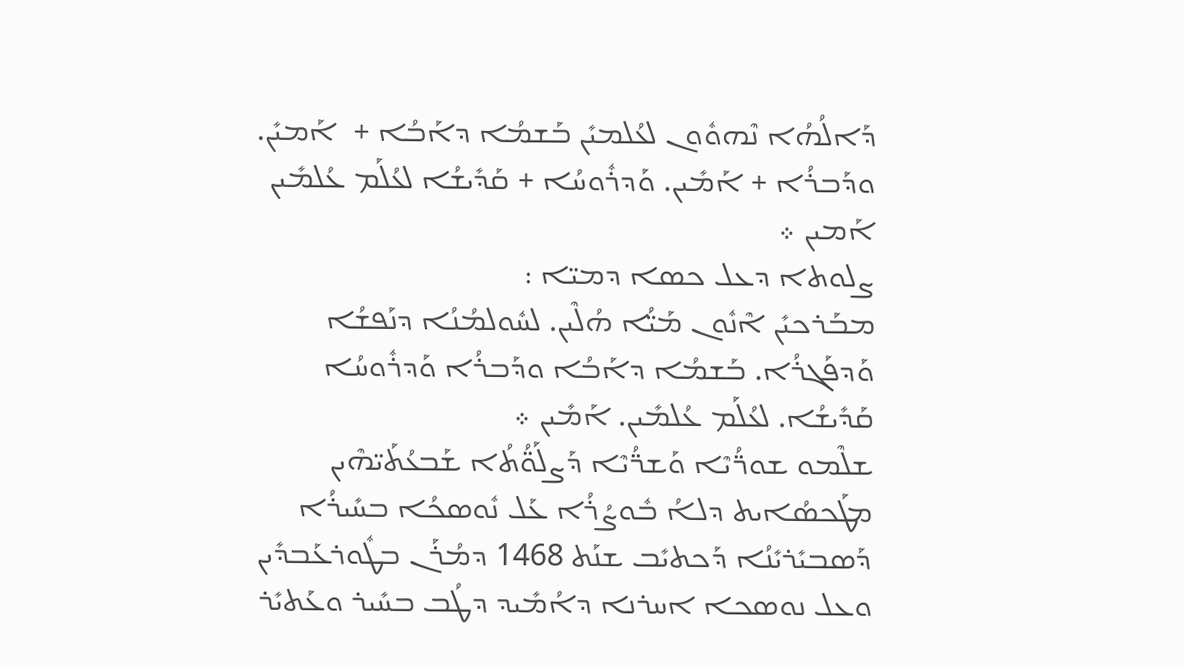ܕܰܐܠܳܗܳܐ ܢܶܗܘܽܘܢ ܠܥܳܠܡܝܺܢ ܒܰܫܡܳܐ ܕܐܰܒܳܐ +  ܐܰܡܝܺܢ. ܘܕܰܒܪܳܐ + ܐܰܡܺܝܢ. ܘܰܕܪܽܘܚܳܐ + ܩܰܕܺܝܫܳܐ ܠܥܳܠܰܡ ܥܳܠܡܺܝܢ ܐܰܡܝܢ ܀
ܨܠܘܬܐ ܕܥܠ ܟܣܐ ܕܡܝ̈ܐ :
ܡܒܰܪܟܝܺܢ ܐܶܢܽܘܢ ܡܰܝ̈ܳܐ ܗܳܠܶܝܢ. ܠܚܽܘܠܡܳܢܳܐ ܕܢܰܦܫܳܐ ܘܰܕܦܰܓܪܳܐ. ܒܰܫܡܳܐ ܕܐܰܒܳܐ ܘܕܰܒܪܳܐ ܘܰܕܪܽܘܚܳܐ ܩܰܕܺܝܫܳܐ. ܠܥܳܠܰܡ ܥܳܠܡܺܝܢ. ܐܰܡܺܝܢ ܀
ܫܠܶܡܘ ܫܘܪ̈ܳܝܶܐ ܘܰܫܪ̈ܳܝܶܐ ܕܰܨܠܰܘ̈ܳܬܳܐ ܫܰܒܥܳܬܰܝ̈ܗܶܝܢ ܡܛܰܟܣܳܐܝܬ ܕܠܐܳ ܒܽܘܨܳܪܳܐ ܥܰܠ ܢܽܘܣܟܳܐ ܒܚܺܝܪܳܐ ܕܰܣܒܝܺܪܝܺܢܳܐ ܕܰܟܬܝܺܒ ܫܢܰܬ 1468 ܕܡܳܪܰܢ ܒܛܽܘܪܥܰܒܕܺܝܢ ܘܥܠ ܢܘܣܟܐ ܐܚܪܢܐ ܕܐܳܡܺܝܕ ܕܛܳܒ ܒܚܺܝܪ ܘܥܰܬܝܺܪ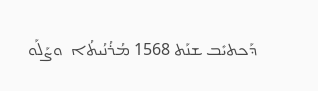ܕܰܟܬܝܺܒ ܫܢܰܬ 1568 ܡܳܪܳܢܳܝܬܳܐ  ܘܨܰܠܰܘ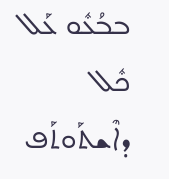ܒܒܳܥܽܘ ܥܰܠ ܟܽܠ ܕܐܶܫܬܰܘܬܰܦ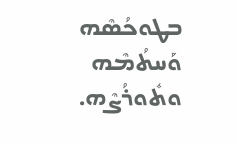ܒܛܘܟܳܣܶܗ ܘܰܚܬܳܡܶܗ ܘܬܽܘܪܳܨܶܗ.